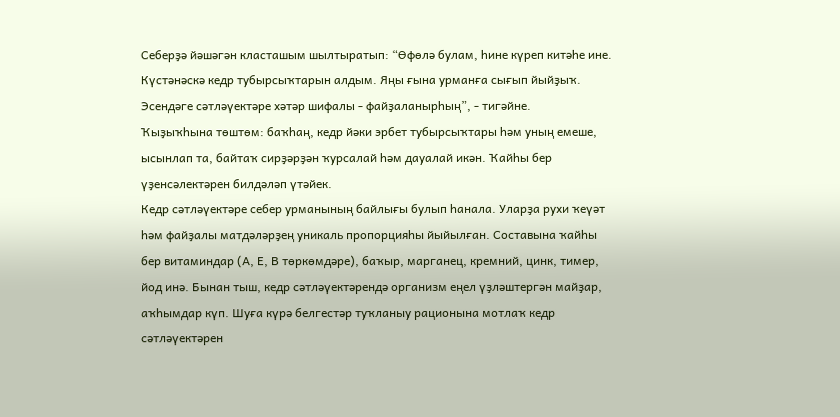Себерҙә йәшәгән класташым шылтыратып: “Өфөлә булам, һине күреп китәһе ине. Күстәнәскә кедр тубырсыҡтарын алдым. Яңы ғына урманға сығып йыйҙыҡ. Эсендәге сәтләүектәре хәтәр шифалы - файҙаланырһың”, - тигәйне.
Ҡыҙыҡһына төштөм: баҡһаң, кедр йәки эрбет тубырсыҡтары һәм уның емеше, ысынлап та, байтаҡ сирҙәрҙән ҡурсалай һәм дауалай икән. Ҡайһы бер үҙенсәлектәрен билдәләп үтәйек.
Кедр сәтләүектәре себер урманының байлығы булып һанала. Уларҙа рухи ҡеүәт һәм файҙалы матдәләрҙең уникаль пропорцияһы йыйылған. Составына ҡайһы бер витаминдар (А, Е, В төркөмдәре), баҡыр, марганец, кремний, цинк, тимер, йод инә. Бынан тыш, кедр сәтләүектәрендә организм еңел үҙләштергән майҙар, аҡһымдар күп. Шуға күрә белгестәр туҡланыу рационына мотлаҡ кедр сәтләүектәрен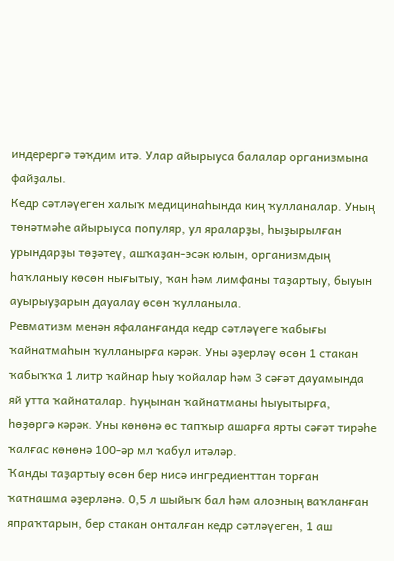индерергә тәҡдим итә. Улар айырыуса балалар организмына файҙалы.
Кедр сәтләүеген халыҡ медицинаһында киң ҡулланалар. Уның төнәтмәһе айырыуса популяр, ул яраларҙы, һыҙырылған урындарҙы төҙәтеү, ашҡаҙан-эсәк юлын, организмдың һаҡланыу көсөн нығытыу, ҡан һәм лимфаны таҙартыу, быуын ауырыуҙарын дауалау өсөн ҡулланыла.
Ревматизм менән яфаланғанда кедр сәтләүеге ҡабығы ҡайнатмаһын ҡулланырға кәрәк. Уны әҙерләү өсөн 1 стакан ҡабыҡҡа 1 литр ҡайнар һыу ҡойалар һәм 3 сәғәт дауамында яй утта ҡайнаталар. Һуңынан ҡайнатманы һыуытырға, һөҙөргә кәрәк. Уны көнөнә өс тапҡыр ашарға ярты сәғәт тирәһе ҡалғас көнөнә 100-әр мл ҡабул итәләр.
Ҡанды таҙартыу өсөн бер нисә ингредиенттан торған ҡатнашма әҙерләнә. 0,5 л шыйыҡ бал һәм алоэның ваҡланған япраҡтарын, бер стакан онталған кедр сәтләүеген, 1 аш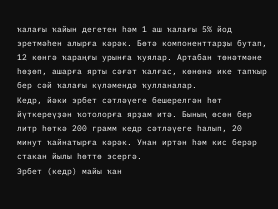ҡалағы ҡайын дегетен һәм 1 аш ҡалағы 5% йод эретмәһен алырға кәрәк. Бөтә компоненттарҙы бутап, 12 көнгә ҡараңғы урынға ҡуялар. Артабан төнәтмәне һөҙөп, ашарға ярты сәғәт ҡалғас, көнөнә ике тапҡыр бер сәй ҡалағы күләмендә ҡулланалар.
Кедр, йәки эрбет сәтләүеге бешерелгән һөт йүткереүҙән ҡотолорға ярҙам итә. Бының өсөн бер литр һөткә 200 грамм кедр сәтләүеге һалып, 20 минут ҡайнатырға кәрәк. Унан иртән һәм кис берәр стакан йылы һөттө эсергә.
Эрбет (кедр) майы ҡан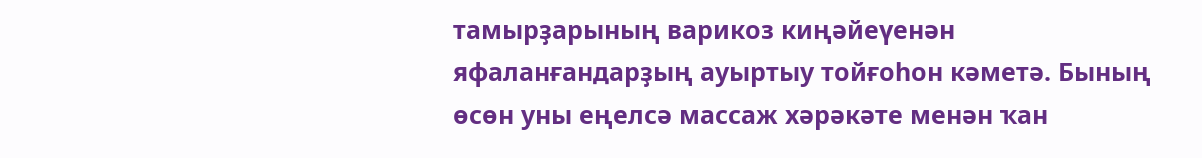тамырҙарының варикоз киңәйеүенән яфаланғандарҙың ауыртыу тойғоһон кәметә. Бының өсөн уны еңелсә массаж хәрәкәте менән ҡан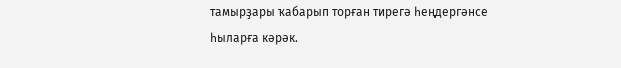тамырҙары ҡабарып торған тирегә һеңдергәнсе һыларға кәрәк.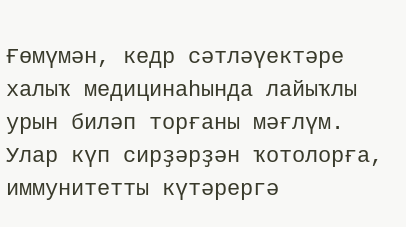Ғөмүмән, кедр сәтләүектәре халыҡ медицинаһында лайыҡлы урын биләп торғаны мәғлүм. Улар күп сирҙәрҙән ҡотолорға, иммунитетты күтәрергә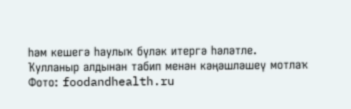һәм кешегә һаулыҡ бүләк итергә һәләтле.
Ҡулланыр алдынан табип менән кәңәшләшеү мотлаҡ
Фото: foodandhealth.ru